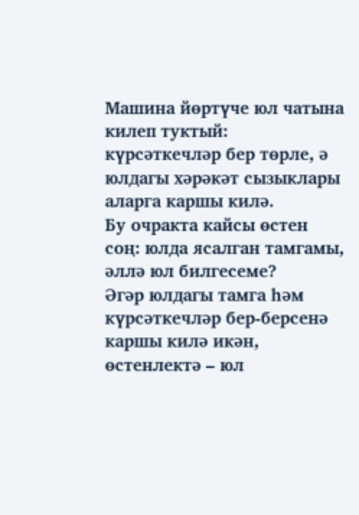Машина йөртүче юл чатына килеп туктый: күрсәткечләр бер төрле, ә юлдагы хәрәкәт сызыклары аларга каршы килә.
Бу очракта кайсы өстен соң: юлда ясалган тамгамы, әллә юл билгесеме?
Әгәр юлдагы тамга һәм күрсәткечләр бер-берсенә каршы килә икән, өстенлектә – юл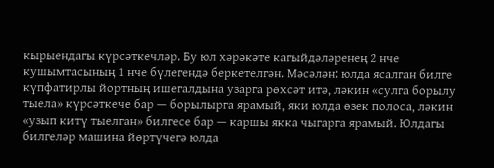кырыендагы күрсәткечләр. Бу юл хәрәкәте кагыйдәләренең 2 нче кушымтасының 1 нче бүлегендә беркетелгән. Мәсәлән: юлда ясалган билге күпфатирлы йортның ишегалдына узарга рөхсәт итә, ләкин «сулга борылу тыела» күрсәткече бар — борылырга ярамый, яки юлда өзек полоса, ләкин «узып китү тыелган» билгесе бар — каршы якка чыгарга ярамый. Юлдагы билгеләр машина йөртүчегә юлда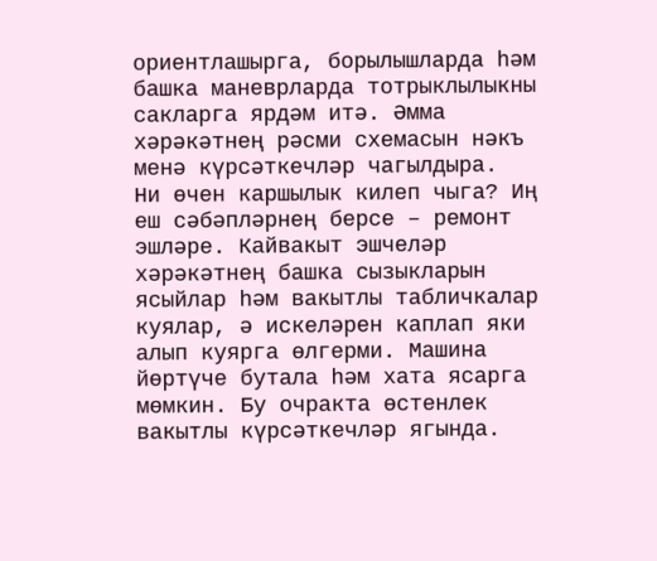ориентлашырга, борылышларда һәм башка маневрларда тотрыклылыкны сакларга ярдәм итә. Әмма хәрәкәтнең рәсми схемасын нәкъ менә күрсәткечләр чагылдыра.
Ни өчен каршылык килеп чыга? Иң еш сәбәпләрнең берсе – ремонт эшләре. Кайвакыт эшчеләр хәрәкәтнең башка сызыкларын ясыйлар һәм вакытлы табличкалар куялар, ә искеләрен каплап яки алып куярга өлгерми. Машина йөртүче бутала һәм хата ясарга мөмкин. Бу очракта өстенлек вакытлы күрсәткечләр ягында.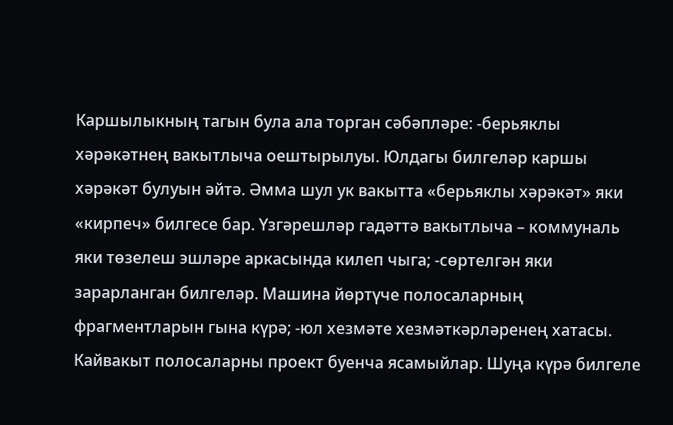Каршылыкның тагын була ала торган сәбәпләре: -берьяклы хәрәкәтнең вакытлыча оештырылуы. Юлдагы билгеләр каршы хәрәкәт булуын әйтә. Әмма шул ук вакытта «берьяклы хәрәкәт» яки «кирпеч» билгесе бар. Үзгәрешләр гадәттә вакытлыча – коммуналь яки төзелеш эшләре аркасында килеп чыга; -сөртелгән яки зарарланган билгеләр. Машина йөртүче полосаларның фрагментларын гына күрә; -юл хезмәте хезмәткәрләренең хатасы. Кайвакыт полосаларны проект буенча ясамыйлар. Шуңа күрә билгеле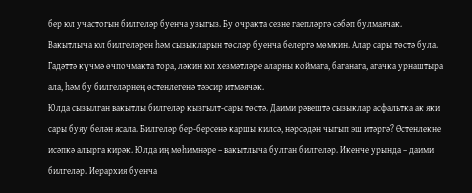бер юл участогын билгеләр буенча узыгыз. Бу очракта сезне гаепләргә сәбәп булмаячак.
Вакытлыча юл билгеләрен һәм сызыкларын төсләр буенча белергә мөмкин. Алар сары төстә була. Гадәттә күчмә өчпочмакта тора, ләкин юл хезмәтләре аларны коймага, баганага, агачка урнаштыра ала, һәм бу билгеләрнең өстенлегенә тәэсир итмәячәк.
Юлда сызылган вакытлы билгеләр кызгылт-сары төстә. Даими рәвештә сызыклар асфальтка ак яки сары буяу белән ясала. Билгеләр бер-берсенә каршы килсә, нәрсәдән чыгып эш итәргә? Өстенлекне исәпкә алырга кирәк. Юлда иң мөһимнәре – вакытлыча булган билгеләр. Икенче урында – даими билгеләр. Иерархия буенча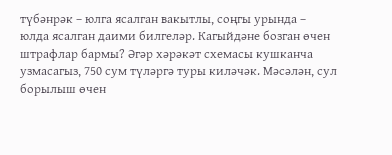түбәнрәк – юлга ясалган вакытлы, соңгы урында – юлда ясалган даими билгеләр. Кагыйдәне бозган өчен штрафлар бармы? Әгәр хәрәкәт схемасы кушканча узмасагыз, 750 сум түләргә туры киләчәк. Мәсәлән, сул борылыш өчен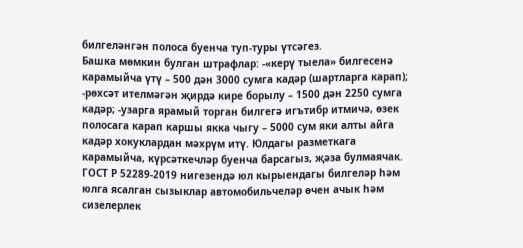билгеләнгән полоса буенча туп-туры үтсәгез.
Башка мөмкин булган штрафлар: -«керү тыела» билгесенә карамыйча үтү – 500 дән 3000 сумга кадәр (шартларга карап); -рөхсәт ителмәгән җирдә кире борылу – 1500 дән 2250 сумга кадәр; -узарга ярамый торган билгегә игътибр итмичә, өзек полосага карап каршы якка чыгу – 5000 сум яки алты айга кадәр хокуклардан мәхрүм итү. Юлдагы разметкага карамыйча, күрсәткечләр буенча барсагыз, җәза булмаячак. ГОСТ Р 52289-2019 нигезендә юл кырыендагы билгеләр һәм юлга ясалган сызыклар автомобильчеләр өчен ачык һәм сизелерлек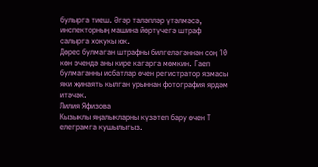булырга тиеш. Әгәр таләпләр үтәлмәсә, инспекторның машина йөртүчегә штраф салырга хокукы юк.
Дөрес булмаган штрафны билгеләгәннән соң 10 көн эчендә аны кире кагарга мөмкин. Гаеп булмаганны исбатлар өчен регистратор язмасы яки җинаять кылган урыннан фотография ярдәм итәчәк.
Лилия Яфизова
Кызыклы яңалыкларны күзәтеп бару өчен Т елеграмга кушылыгыз.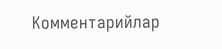Комментарийлар